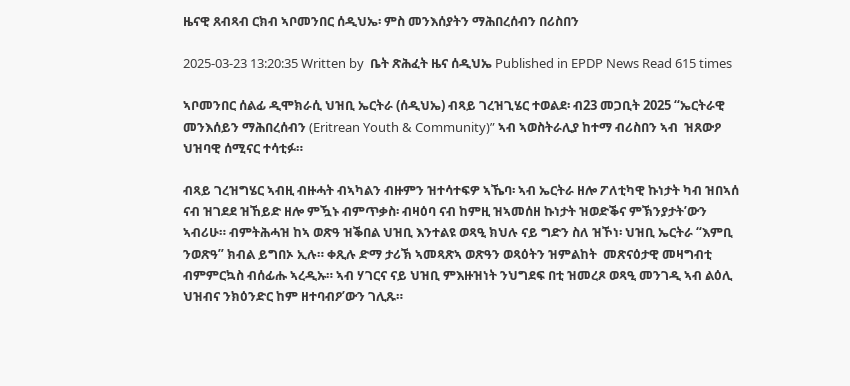ዜናዊ ጸብጻብ ርክብ ኣቦመንበር ሰዲህኤ፡ ምስ መንእሰያትን ማሕበረሰብን በሪስበን

2025-03-23 13:20:35 Written by  ቤት ጽሕፈት ዜና ሰዲህኤ Published in EPDP News Read 615 times

ኣቦመንበር ሰልፊ ዲሞክራሲ ህዝቢ ኤርትራ (ሰዲህኤ) ብጻይ ገረዝጊሄር ተወልደ፡ ብ23 መጋቢት 2025 “ኤርትራዊ መንእሰይን ማሕበረሰብን (Eritrean Youth & Community)” ኣብ ኣወስትራሊያ ከተማ ብሪስበን ኣብ  ዝጸውዖ ህዝባዊ ሰሚናር ተሳቲፉ።

ብጻይ ገረዝግሄር ኣብዚ ብዙሓት ብኣካልን ብዙምን ዝተሳተፍዎ ኣኼባ፡ ኣብ ኤርትራ ዘሎ ፖለቲካዊ ኩነታት ካብ ዝበኣሰ ናብ ዝገደደ ዝኸይድ ዘሎ ምዃኑ ብምጥቃስ፡ ብዛዕባ ናብ ከምዚ ዝኣመሰዘ ኩነታት ዝወድቕና ምኽንያታት’ውን ኣብሪሁ። ብምትሕሓዝ ከኣ ወጽዓ ዝቕበል ህዝቢ እንተልዩ ወጻዒ ክህሉ ናይ ግድን ስለ ዝኾነ፡ ህዝቢ ኤርትራ “እምቢ ንወጽዓ” ክብል ይግበኦ ኢሉ። ቀጺሉ ድማ ታሪኽ ኣመጻጽኣ ወጽዓን ወጻዕትን ዝምልከት  መጽናዕታዊ መዛግብቲ ብምምርኳስ ብሰፊሑ ኣረዲኡ። ኣብ ሃገርና ናይ ህዝቢ ምእዙዝነት ንህግደፍ በቲ ዝመረጾ ወጻዒ መንገዲ ኣብ ልዕሊ ህዝብና ንክዕንድር ከም ዘተባብዖ’ውን ገሊጹ።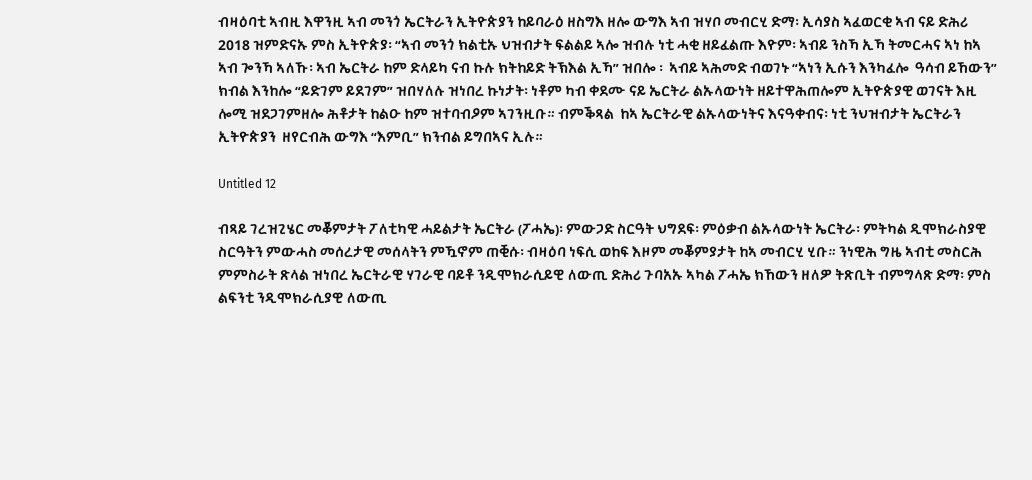ብዛዕባቲ ኣብዚ እዋንዚ ኣብ መንጎ ኤርትራን ኢትዮጵያን ከይባራዕ ዘስግእ ዘሎ ውግእ ኣብ ዝሃቦ መብርሂ ድማ፡ ኢሳያስ ኣፈወርቂ ኣብ ናይ ድሕሪ 2018 ዝምድናኡ ምስ ኢትዮጵያ፡ “ኣብ መንጎ ክልቲኡ ህዝብታት ፍልልይ ኣሎ ዝብሉ ነቲ ሓቂ ዘይፈልጡ እዮም፡ ኣብይ ንስኻ ኢኻ ትመርሓና ኣነ ከኣ ኣብ ጐንኻ ኣለኹ፡ ኣብ ኤርትራ ከም ድላይካ ናብ ኩሉ ክትከይድ ትኽእል ኢኻ” ዝበሎ ፡  ኣብይ ኣሕመድ ብወገኑ “ኣነን ኢሱን እንካፈሎ  ዓሳብ ይኸውን” ክብል እንከሎ “ይድገም ይደገም” ዝበሃለሉ ዝነበረ ኩነታት፡ ነቶም ካብ ቀደሙ ናይ ኤርትራ ልኡላውነት ዘይተዋሕጠሎም ኢትዮጵያዊ ወገናት እዚ ሎሚ ዝደጋገምዘሎ ሕቶታት ከልዑ ከም ዝተባብዖም ኣገንዚቡ። ብምቕጻል  ከኣ ኤርትራዊ ልኡላውነትና እናዓቀብና፡ ነቲ ንህዝብታት ኤርትራን ኢትዮጵያን  ዘየርብሕ ውግእ “እምቢ” ክንብል ይግበኣና ኢሉ።

Untitled 12

ብጻይ ገረዝጊሄር መቖምታት ፖለቲካዊ ሓይልታት ኤርትራ (ፖሓኤ)፡ ምውጋድ ስርዓት ህግደፍ፡ ምዕቃብ ልኡላውነት ኤርትራ፡ ምትካል ዲሞክራስያዊ ስርዓትን ምውሓስ መሰረታዊ መሰላትን ምዃኖም ጠቒሱ፡ ብዛዕባ ነፍሲ ወከፍ እዞም መቖምያታት ከኣ መብርሂ ሂቡ። ንነዊሕ ግዜ ኣብቲ መስርሕ ምምስራት ጽላል ዝነበረ ኤርትራዊ ሃገራዊ ባይቶ ንዲሞክራሲይዊ ለውጢ ድሕሪ ጉባአኡ ኣካል ፖሓኤ ክኸውን ዘለዎ ትጽቢት ብምግላጽ ድማ፡ ምስ ልፍንቲ ንዲሞክራሲያዊ ለውጢ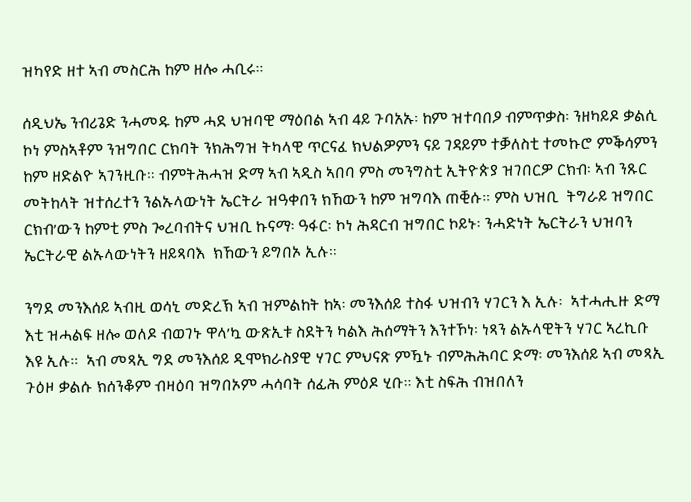ዝካየድ ዘተ ኣብ መስርሕ ከም ዘሎ ሓቢሩ።

ሰዲህኤ ንብሪጌድ ንሓመዱ ከም ሓደ ህዝባዊ ማዕበል ኣብ 4ይ ጉባአኡ፡ ከም ዝተባበዖ ብምጥቃስ፡ ንዘካይዶ ቃልሲ ኮነ ምስኣቶም ንዝግበር ርክባት ንክሕግዝ ትካላዊ ጥርናፈ ክህልዎምን ናይ ገዳይም ተቓለስቲ ተመኩሮ ምቕሳምን ከም ዘድልዮ ኣገንዚቡ። ብምትሕሓዝ ድማ ኣብ ኣዲስ ኣበባ ምስ መንግስቲ ኢትዮጵያ ዝገበርዎ ርክብ፡ ኣብ ንጹር መትከላት ዝተሰረተን ንልኡላውነት ኤርትራ ዝዓቀበን ክኸውን ከም ዝግባእ ጠቒሱ። ምስ ህዝቢ  ትግራይ ዝግበር ርክብ’ውን ከምቲ ምስ ጐረባብትና ህዝቢ ኩናማ፡ ዓፋር፡ ኮነ ሕዳርብ ዝግበር ኮይኑ፡ ንሓድነት ኤርትራን ህዝባን ኤርትራዊ ልኡላውነትን ዘይጻባእ  ክኸውን ይግበኦ ኢሉ።

ንግደ መንእሰይ ኣብዚ ወሳኒ መድረኽ ኣብ ዝምልከት ከኣ፡ መንእሰይ ተስፋ ህዝብን ሃገርን እ ኢሉ፡  ኣተሓሒዙ ድማ እቲ ዝሓልፍ ዘሎ ወለዶ ብወገኑ ዋላ’ኳ ውጽኢቱ ስደትን ካልእ ሕሰማትን እንተኾነ፡ ነጻን ልኡላዊትን ሃገር ኣረኪቡ እዩ ኢሉ።  ኣብ መጻኢ ግደ መንእሰይ ዲሞክራስያዊ ሃገር ምህናጽ ምዃኑ ብምሕሕባር ድማ፡ መንእሰይ ኣብ መጻኢ ጉዕዞ ቃልሱ ክሰንቆም ብዛዕባ ዝግበኦም ሓሳባት ሰፊሕ ምዕዶ ሂቡ። እቲ ስፍሕ ብዝበለን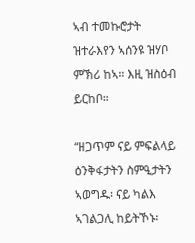ኣብ ተመኩሮታት ዝተራእየን ኣሰንዩ ዝሃቦ ምኽሪ ከኣ። እዚ ዝስዕብ ይርከቦ።

“ዘጋጥም ናይ ምፍልላይ ዕንቅፋታትን ስምዒታትን ኣወግዱ፡ ናይ ካልእ ኣገልጋሊ ከይትኾኑ፡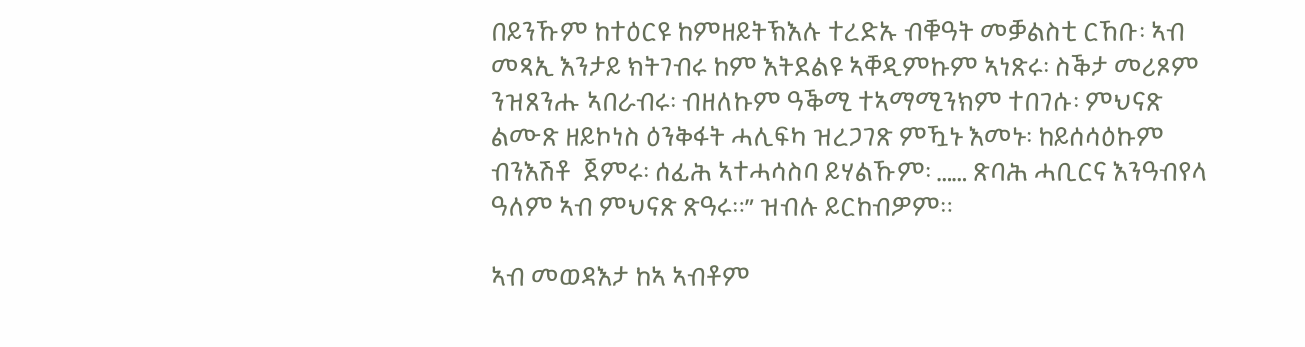በይንኹም ከተዕርዩ ከምዘይትኽእሉ ተረድኡ ብቑዓት መቓልስቲ ርኸቡ፡ ኣብ መጻኢ እንታይ ክትገብሩ ከም እትደልዩ ኣቐዲምኩም ኣነጽሩ፡ ስቕታ መሪጾም ንዝጸንሑ ኣበራብሩ፡ ብዘለኩም ዓቕሚ ተኣማሚንክም ተበገሱ፡ ምህናጽ ልሙጽ ዘይኮነስ ዕንቅፋት ሓሊፍካ ዝረጋገጽ ምዃኑ እመኑ፡ ከይሰሳዕኩም ብንእሽቶ  ጀምሩ፡ ሰፊሕ ኣተሓሳስባ ይሃልኹም፡ …… ጽባሕ ሓቢርና እንዓብየላ ዓለም ኣብ ምህናጽ ጽዓሩ።” ዝብሉ ይርከብዎም።

ኣብ መወዳእታ ከኣ ኣብቶም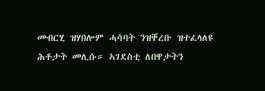መብርሂ ዝሃበሎም ሓሳባት ንዝቐረቡ ዝተፈላለዩ ሕቶታት መሊሱ። ኣገደስቲ ለበዋታትን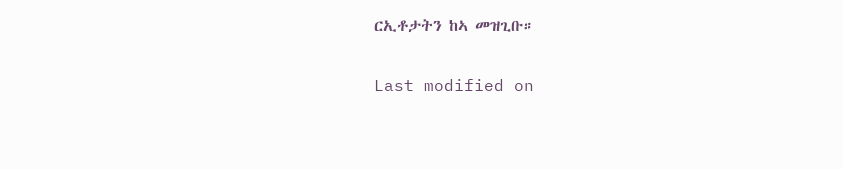ርኢቶታትን ከኣ መዝጊቡ።

Last modified on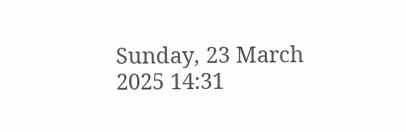Sunday, 23 March 2025 14:31